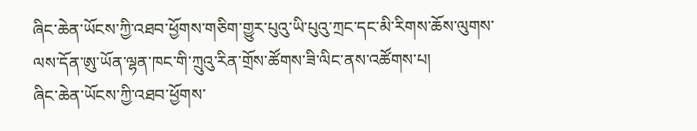ཞིང་ཆེན་ཡོངས་ཀྱི་འཐབ་ཕྱོགས་གཅིག་གྱུར་པུའུ་ཡི་པུའུ་ཀྲང་དང་མི་རིགས་ཆོས་ལུགས་ལས་དོན་ཨུ་ཡོན་ལྷན་ཁང་གི་ཀྲུའུ་རིན་གྲོས་ཚོགས་ཟི་ལིང་ནས་འཚོགས་པ།
ཞིང་ཆེན་ཡོངས་ཀྱི་འཐབ་ཕྱོགས་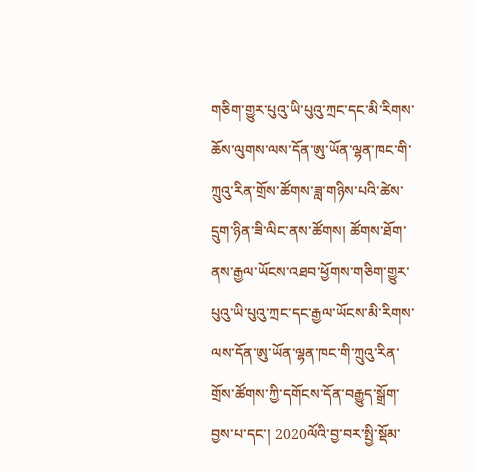གཅིག་གྱུར་པུའུ་ཡི་པུའུ་ཀྲང་དང་མི་རིགས་ཆོས་ལུགས་ལས་དོན་ཨུ་ཡོན་ལྷན་ཁང་གི་ཀྲུའུ་རིན་གྲོས་ཚོགས་ཟླ་གཉིས་པའི་ཚེས་དྲུག་ཉིན་ཟི་ལིང་ནས་ཚོགས། ཚོགས་ཐོག་ནས་རྒྱལ་ཡོངས་འཐབ་ཕྱོགས་གཅིག་གྱུར་པུའུ་ཡི་པུའུ་ཀྲང་དང་རྒྱལ་ཡོངས་མི་རིགས་ལས་དོན་ཨུ་ཡོན་ལྷན་ཁང་གི་ཀྲུའུ་རིན་གྲོས་ཚོགས་ཀྱི་དགོངས་དོན་བརྒྱུད་སྒྲོག་བྱས་པ་དང་། 2020ལོའི་བྱ་བར་སྤྱི་སྡོམ་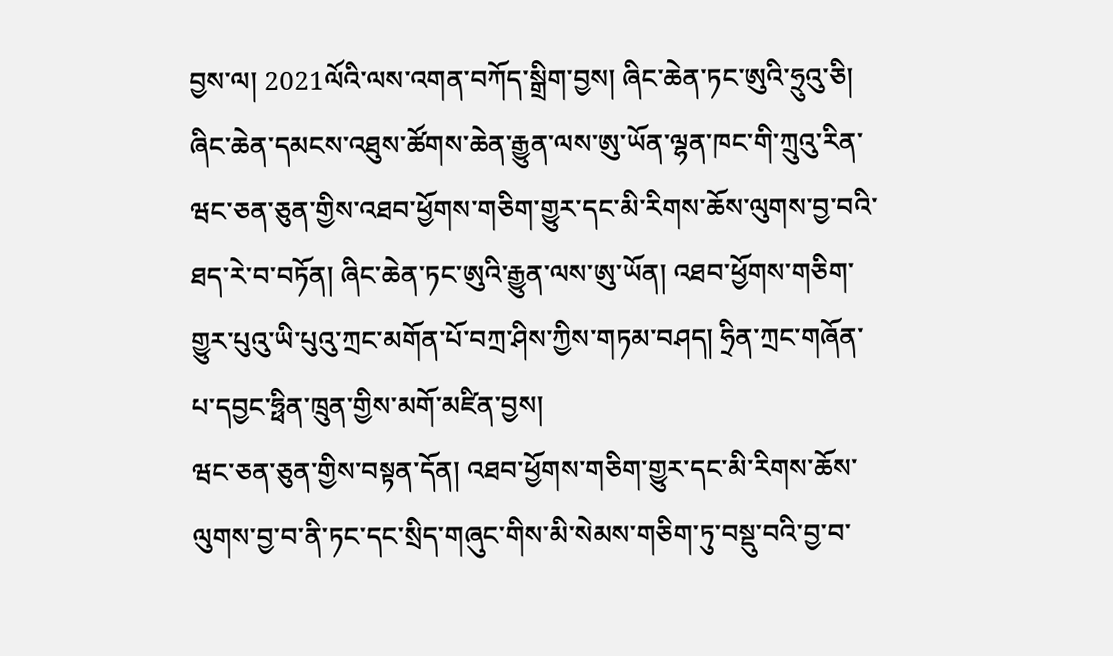བྱས་ལ། 2021ལོའི་ལས་འགན་བཀོད་སྒྲིག་བྱས། ཞིང་ཆེན་ཏང་ཨུའི་ཧྲུའུ་ཅི། ཞིང་ཆེན་དམངས་འཐུས་ཚོགས་ཆེན་རྒྱུན་ལས་ཨུ་ཡོན་ལྷན་ཁང་གི་ཀྲུའུ་རིན་ཝང་ཅན་ཅུན་གྱིས་འཐབ་ཕྱོགས་གཅིག་གྱུར་དང་མི་རིགས་ཆོས་ལུགས་བྱ་བའི་ཐད་རེ་བ་བཏོན། ཞིང་ཆེན་ཏང་ཨུའི་རྒྱུན་ལས་ཨུ་ཡོན། འཐབ་ཕྱོགས་གཅིག་གྱུར་པུའུ་ཡི་པུའུ་ཀྲང་མགོན་པོ་བཀྲ་ཤིས་ཀྱིས་གཏམ་བཤད། ཧྲིན་ཀྲང་གཞོན་པ་དབྱང་ཧྥིན་ཁྲུན་གྱིས་མགོ་མཛིན་བྱས།
ཝང་ཅན་ཅུན་གྱིས་བསྟན་དོན། འཐབ་ཕྱོགས་གཅིག་གྱུར་དང་མི་རིགས་ཆོས་ལུགས་བྱ་བ་ནི་ཏང་དང་སྲིད་གཞུང་གིས་མི་སེམས་གཅིག་ཏུ་བསྡུ་བའི་བྱ་བ་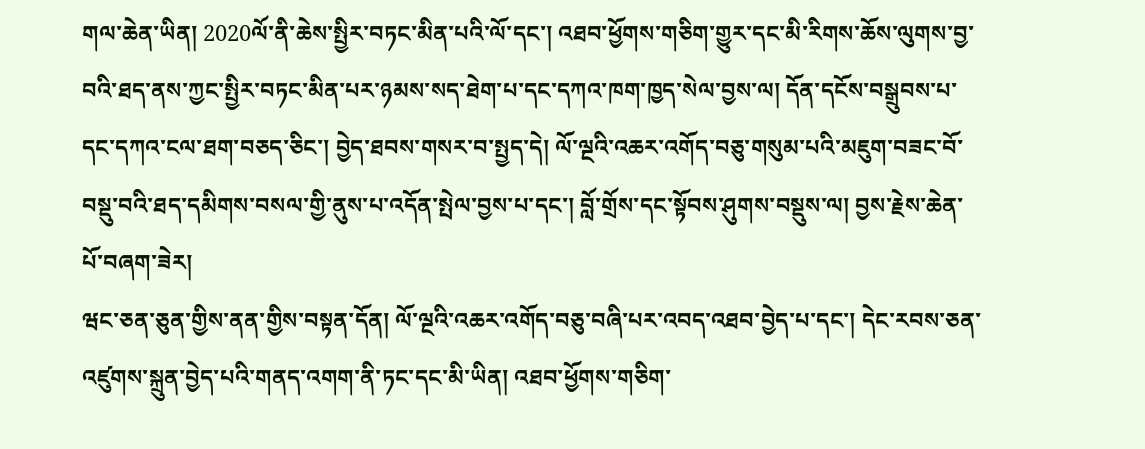གལ་ཆེན་ཡིན། 2020ལོ་ནི་ཆེས་སྤྱིར་བཏང་མིན་པའི་ལོ་དང་། འཐབ་ཕྱོགས་གཅིག་གྱུར་དང་མི་རིགས་ཆོས་ལུགས་བྱ་བའི་ཐད་ནས་ཀྱང་སྤྱིར་བཏང་མིན་པར་ཉམས་སད་ཐེག་པ་དང་དཀའ་ཁག་ཁྱད་སེལ་བྱས་ལ། དོན་དངོས་བསྒྲུབས་པ་དང་དཀའ་ངལ་ཐག་བཅད་ཅིང་། བྱེད་ཐབས་གསར་བ་སྤྱད་དེ། ལོ་ལྔའི་འཆར་འགོད་བཅུ་གསུམ་པའི་མཇུག་བཟང་བོ་བསྡུ་བའི་ཐད་དམིགས་བསལ་གྱི་ནུས་པ་འདོན་སྤེལ་བྱས་པ་དང་། བློ་གྲོས་དང་སྟོབས་ཤུགས་བསྡུས་ལ། བྱས་རྗེས་ཆེན་པོ་བཞག་ཟེར།
ཝང་ཅན་ཅུན་གྱིས་ནན་གྱིས་བསྟན་དོན། ལོ་ལྔའི་འཆར་འགོད་བཅུ་བཞི་པར་འབད་འཐབ་བྱེད་པ་དང་། དེང་རབས་ཅན་འཛུགས་སྐྲུན་བྱེད་པའི་གནད་འགག་ནི་ཏང་དང་མི་ཡིན། འཐབ་ཕྱོགས་གཅིག་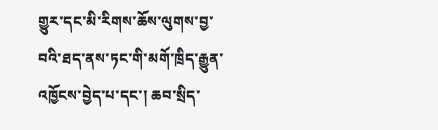གྱུར་དང་མི་རིགས་ཆོས་ལུགས་བྱ་བའི་ཐད་ནས་ཏང་གི་མགོ་ཁྲིད་རྒྱུན་འཁྱོངས་བྱེད་པ་དང་། ཆབ་སྲིད་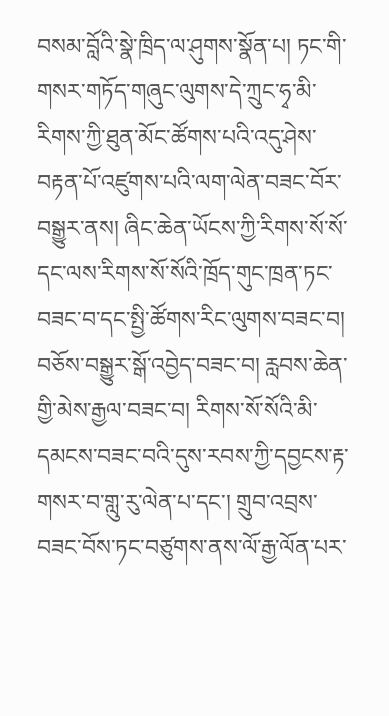བསམ་བློའི་སྣེ་ཁྲིད་ལ་ཤུགས་སྣོན་པ། ཏང་གི་གསར་གཏོད་གཞུང་ལུགས་དེ་ཀྲུང་ཧྭ་མི་རིགས་ཀྱི་ཐུན་མོང་ཚོགས་པའི་འདུ་ཤེས་བརྟན་པོ་འཛུགས་པའི་ལག་ལེན་བཟང་བོར་བསྒྱུར་ནས། ཞིང་ཆེན་ཡོངས་ཀྱི་རིགས་སོ་སོ་དང་ལས་རིགས་སོ་སོའི་ཁྲོད་གུང་ཁྲན་ཏང་བཟང་བ་དང་སྤྱི་ཚོགས་རིང་ལུགས་བཟང་བ། བཅོས་བསྒྱུར་སྒོ་འབྱེད་བཟང་བ། རླབས་ཆེན་གྱི་མེས་རྒྱལ་བཟང་བ། རིགས་སོ་སོའི་མི་དམངས་བཟང་བའི་དུས་རབས་ཀྱི་དབྱངས་རྟ་གསར་བ་གླུ་རུ་ལེན་པ་དང་། གྲུབ་འབྲས་བཟང་བོས་ཏང་བཙུགས་ནས་ལོ་རྒྱ་ལོན་པར་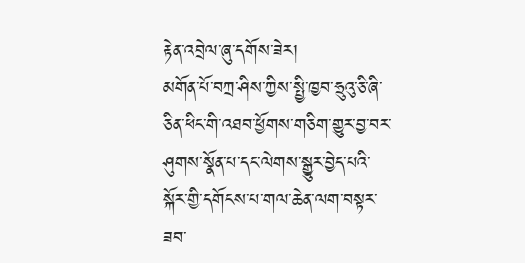རྟེན་འབྲེལ་ཞུ་དགོས་ཟེར།
མགོན་པོ་བཀྲ་ཤིས་ཀྱིས་སྤྱི་ཁྱབ་ཧྲུའུ་ཅི་ཞི་ཅིན་ཕིང་གི་འཐབ་ཕྱོགས་གཅིག་གྱུར་བྱ་བར་ཤུགས་སྣོན་པ་དང་ལེགས་སྒྱུར་བྱེད་པའི་སྐོར་གྱི་དགོངས་པ་གལ་ཆེན་ལག་བསྟར་ཟབ་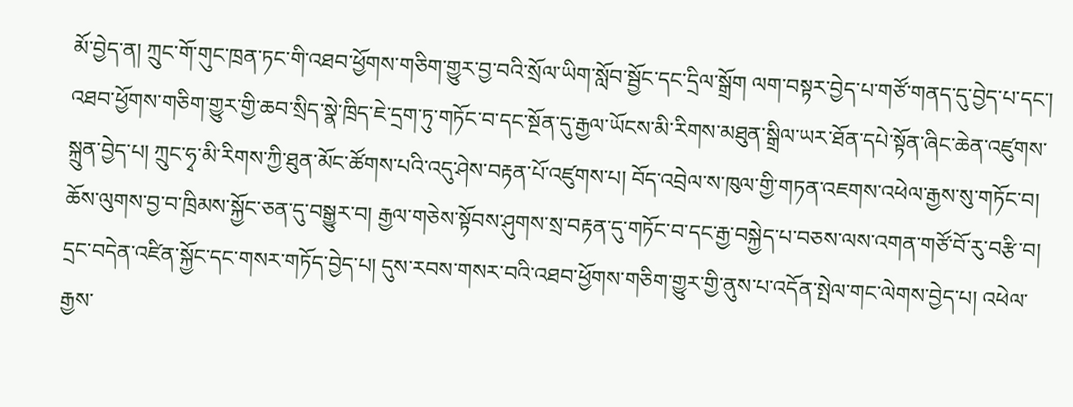མོ་བྱེད་ན། ཀྲུང་གོ་གུང་ཁྲན་ཏང་གི་འཐབ་ཕྱོགས་གཅིག་གྱུར་བྱ་བའི་སྲོལ་ཡིག་སློབ་སྦྱོང་དང་དྲིལ་སྒྲོག ལག་བསྟར་བྱེད་པ་གཙོ་གནད་དུ་བྱེད་པ་དང་། འཐབ་ཕྱོགས་གཅིག་གྱུར་གྱི་ཆབ་སྲིད་སྣེ་ཁྲིད་ཇེ་དྲག་ཏུ་གཏོང་བ་དང་སྔོན་དུ་རྒྱལ་ཡོངས་མི་རིགས་མཐུན་སྒྲིལ་ཡར་ཐོན་དཔེ་སྟོན་ཞིང་ཆེན་འཛུགས་སྐྲུན་བྱེད་པ། ཀྲུང་ཧྭ་མི་རིགས་ཀྱི་ཐུན་མོང་ཚོགས་པའི་འདུ་ཤེས་བརྟན་པོ་འཛུགས་པ། བོད་འབྲེལ་ས་ཁུལ་གྱི་གཏན་འཇགས་འཕེལ་རྒྱས་སུ་གཏོང་བ། ཆོས་ལུགས་བྱ་བ་ཁྲིམས་སྐྱོང་ཅན་དུ་བསྒྱུར་བ། རྒྱལ་གཅེས་སྟོབས་ཤུགས་སྲ་བརྟན་དུ་གཏོང་བ་དང་རྒྱ་བསྐྱེད་པ་བཅས་ལས་འགན་གཙོ་བོ་རུ་བརྩི་བ། དྲང་བདེན་འཛིན་སྐྱོང་དང་གསར་གཏོད་བྱེད་པ། དུས་རབས་གསར་བའི་འཐབ་ཕྱོགས་གཅིག་གྱུར་གྱི་ནུས་པ་འདོན་སྤེལ་གང་ལེགས་བྱེད་པ། འཕེལ་རྒྱས་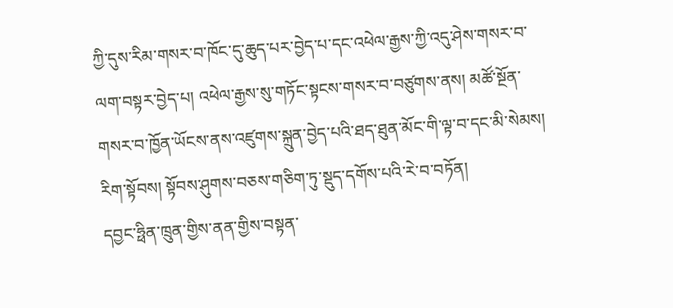ཀྱི་དུས་རིམ་གསར་བ་ཁོང་དུ་ཆུད་པར་བྱེད་པ་དང་འཕེལ་རྒྱས་ཀྱི་འདུ་ཤེས་གསར་བ་ལག་བསྟར་བྱེད་པ། འཕེལ་རྒྱས་སུ་གཏོང་སྟངས་གསར་བ་བཙུགས་ནས། མཚོ་སྔོན་གསར་བ་ཁྱོན་ཡོངས་ནས་འཛུགས་སྐྲུན་བྱེད་པའི་ཐད་ཐུན་མོང་གི་ལྟ་བ་དང་མི་སེམས། རིག་སྟོབས། སྟོབས་ཤུགས་བཅས་གཅིག་ཏུ་སྡུད་དགོས་པའི་རེ་བ་བཏོན།
དབྱང་ཧྥིན་ཁྲུན་གྱིས་ནན་གྱིས་བསྟན་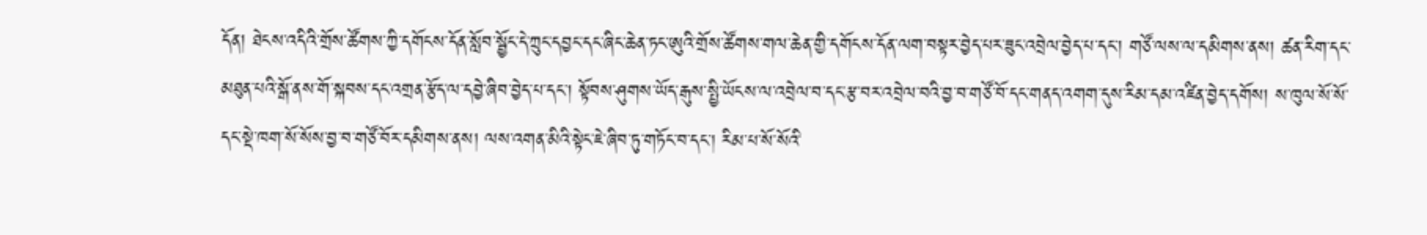དོན། ཐེངས་འདིའི་གྲོས་ཚོགས་ཀྱི་དགོངས་དོན་སློབ་སྦྱོང་དེ་ཀྲུང་དབྱང་དང་ཞིང་ཆེན་ཏང་ཨུའི་གྲོས་ཚོགས་གལ་ཆེན་གྱི་དགོངས་དོན་ལག་བསྟར་བྱེད་པར་ཟུང་འབྲེལ་བྱེད་པ་དང་། གཙོ་ལས་ལ་དམིགས་ནས། ཚན་རིག་དང་མཐུན་པའི་སྒོ་ནས་གོ་སྐབས་དང་འགྲན་རྩོད་ལ་དབྱེ་ཞིབ་བྱེད་པ་དང་། སྟོབས་ཤུགས་ཡོད་རྒུས་སྤྱི་ཡོངས་ལ་འབྲེལ་བ་དང་རྩ་བར་འབྲེལ་བའི་བྱ་བ་གཙོ་བོ་དང་གནད་འགག་དུས་རིམ་དམ་འཛིན་བྱེད་དགོས། ས་ཁུལ་སོ་སོ་དང་སྡེ་ཁག་སོ་སོས་བྱ་བ་གཙོ་བོར་དམིགས་ནས། ལས་འགན་མིའི་སྟེང་ཇེ་ཞིབ་ཏུ་གཏོང་བ་དང་། རིམ་པ་སོ་སོའི་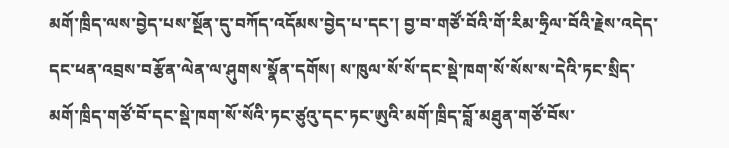མགོ་ཁྲིད་ལས་བྱེད་པས་སྔོན་དུ་བཀོད་འདོམས་བྱེད་པ་དང་། བྱ་བ་གཙོ་བོའི་གོ་རིམ་ཧྲིལ་བོའི་རྗེས་འདེད་དང་ཕན་འབྲས་བརྩོན་ལེན་ལ་ཤུགས་སྣོན་དགོས། ས་ཁུལ་སོ་སོ་དང་སྡེ་ཁག་སོ་སོས་ས་དེའི་ཏང་སྲིད་མགོ་ཁྲིད་གཙོ་བོ་དང་སྡེ་ཁག་སོ་སོའི་ཏང་ཙུའུ་དང་ཏང་ཨུའི་མགོ་ཁྲིད་བློ་མཐུན་གཙོ་བོས་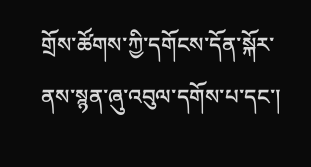གྲོས་ཚོགས་ཀྱི་དགོངས་དོན་སྐོར་ནས་སྙན་ཞུ་འབུལ་དགོས་པ་དང་།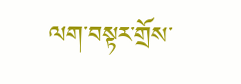ལག་བསྟར་གྲོས་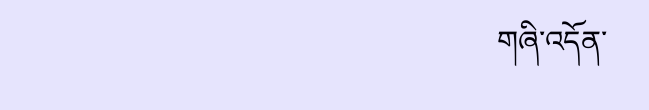གཞི་འདོན་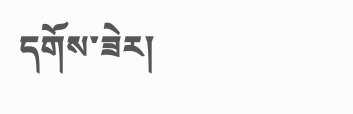དགོས་ཟེར།